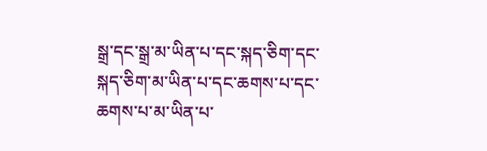སྒྲ་དང་སྒྲ་མ་ཡིན་པ་དང་སྐད་ཅིག་དང་སྐད་ཅིག་མ་ཡིན་པ་དང་ཆགས་པ་དང་ཆགས་པ་མ་ཡིན་པ་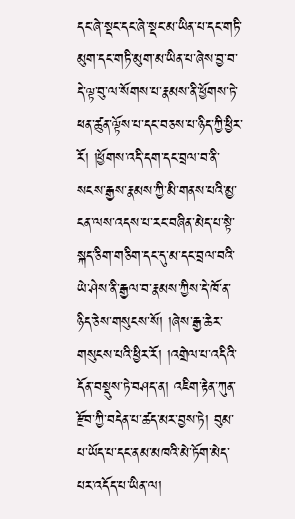དང་ཞེ་སྡང་དང་ཞེ་སྡང་མ་ཡིན་པ་དང་གཏི་མུག་དང་གཏི་མུག་མ་ཡིན་པ་ཞེས་བྱ་བ་དེ་ལྟ་བུ་ལ་སོགས་པ་རྣམས་ནི་ཕྱོགས་ཏེ་ཕན་ཚུན་ལྟོས་པ་དང་བཅས་པ་ཉིད་ཀྱི་ཕྱིར་རོ། །ཕྱོགས་འདི་དག་དང་བྲལ་བ་ནི་སངས་རྒྱས་རྣམས་ཀྱི་མི་གནས་པའི་མྱ་ངན་ལས་འདས་པ་རང་བཞིན་མེད་པ་སྟེ་སྐད་ཅིག་གཅིག་དང་དུ་མ་དང་བྲལ་བའི་ཡེ་ཤེས་ནི་རྒྱལ་བ་རྣམས་ཀྱིས་དེ་ཁོ་ན་ཉིད་ཅེས་གསུངས་སོ། །ཞེས་རྒྱ་ཆེར་གསུངས་པའི་ཕྱིར་རོ། །འགྲེལ་པ་འདིའི་དོན་བསྡུས་ཏེ་བཤད་ན། འཇིག་རྟེན་ཀུན་རྫོབ་ཀྱི་བདེན་པ་ཚད་མར་བྱས་ཏེ། བུམ་པ་ཡོད་པ་དང་ནམ་མཁའི་མེ་ཏོག་མེད་པར་འདོད་པ་ཡིན་ལ།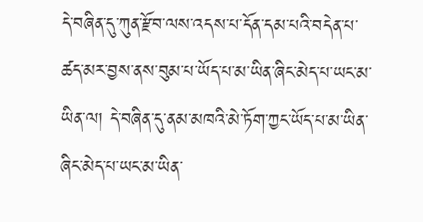དེ་བཞིན་དུ་ཀུན་རྫོབ་ལས་འདས་པ་དོན་དམ་པའི་བདེན་པ་ཚད་མར་བྱས་ནས་བུམ་པ་ཡོད་པ་མ་ཡིན་ཞིང་མེད་པ་ཡང་མ་ཡིན་ལ། དེ་བཞིན་དུ་ནམ་མཁའི་མེ་ཏོག་ཀྱང་ཡོད་པ་མ་ཡིན་ཞིང་མེད་པ་ཡང་མ་ཡིན་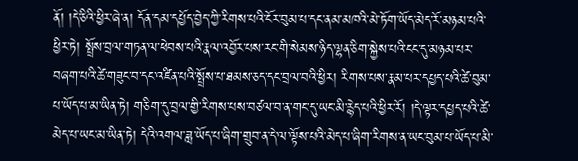ནོ། །དེ་ཅིའི་ཕྱིར་ཞེ་ན། དོན་དམ་དཔྱོད་བྱེད་ཀྱི་རིགས་པའི་ངོར་བུམ་པ་དང་ནམ་མཁའི་མེ་ཏོག་ཡོད་མེད་རོ་མཉམ་པའི་ཕྱིར་ཏེ། སྤྲོས་བྲལ་གཏན་ལ་ཕེབས་པའི་རྣལ་འབྱོར་པས་རང་གི་སེམས་ཉིད་ལྷན་ཅིག་སྐྱེས་པའི་ངང་དུ་མཉམ་པར་བཞག་པའི་ཚེ་གཟུང་བ་དང་འཛིན་པའི་སྤྲོས་པ་ཐམས་ཅད་དང་བྲལ་བའི་ཕྱིར། རིགས་པས་རྣམ་པར་དཔྱད་པའི་ཚེ་བུམ་པ་ཡོད་པ་མ་ཡིན་ཏེ། གཅིག་དུ་བྲལ་གྱི་རིགས་པས་བཙལ་བ་ན་གང་དུ་ཡང་མི་རྙེད་པའི་ཕྱིར་རོ། །དེ་ལྟར་དཔྱད་པའི་ཚེ་མེད་པ་ཡང་མ་ཡིན་ཏེ། དེའི་འགལ་ཟླ་ཡོད་པ་ཞིག་གྲུབ་ན་དེ་ལ་ལྟོས་པའི་མེད་པ་ཞིག་རིགས་ན་ཡང་བུམ་པ་ཡོད་པ་མི་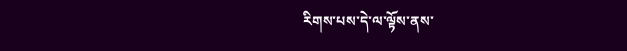རིགས་པས་དེ་ལ་ལྟོས་ནས་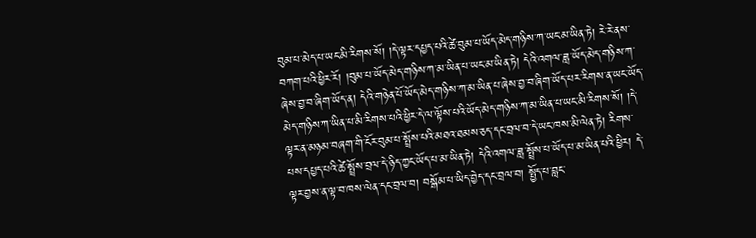བུམ་པ་མེད་པ་ཡང་མི་རིགས་སོ། །དེ་ལྟར་དཔྱད་པའི་ཚེ་བུམ་པ་ཡོད་མེད་གཉིས་ཀ་ཡང་མ་ཡིན་ཏེ། རེ་རེ་ནས་བཀག་པའི་ཕྱིར་རོ། །བུམ་པ་ཡོད་མེད་གཉིས་ཀ་མ་ཡིན་པ་ཡང་མ་ཡིན་ཏེ། དེའི་འགལ་ཟླ་ཡོད་མེད་གཉིས་ཀ་ཞེས་བྱ་བ་ཞིག་ཡོད་ན། དེའི་གཉེན་པོ་ཡོད་མེད་གཉིས་ཀ་མ་ཡིན་པ་ཞེས་བྱ་བ་ཞིག་ཡོད་པར་རིགས་ན་ཡང་ཡོད་མེད་གཉིས་ཀ་ཡིན་པ་མི་རིགས་པའི་ཕྱིར་དེ་ལ་ལྟོས་པའི་ཡོད་མེད་གཉིས་ཀ་མ་ཡིན་པ་ཡང་མི་རིགས་སོ། །དེ་ལྟར་ན་མཉམ་བཞག་གི་ངོར་བུམ་པ་སྤྲོས་པའི་མཐའ་ཐམས་ཅད་དང་བྲལ་བ་དེ་ཡང་ཁས་མི་ལེན་ཏེ། རིགས་པས་དཔྱད་པའི་ཚེ་སྤྲོས་བྲལ་དེ་ཉིད་ཀྱང་ཡོད་པ་མ་ཡིན་ཏེ། དེའི་འགལ་ཟླ་སྤྲོས་པ་ཡོད་པ་མ་ཡིན་པའི་ཕྱིར། དེ་ལྟར་བྱས་ན་ལྟ་བ་ཁས་ལེན་དང་བྲལ་བ། བསྒོམ་པ་ཡིད་བྱེད་དང་བྲལ་བ། སྤྱོད་པ་བླང་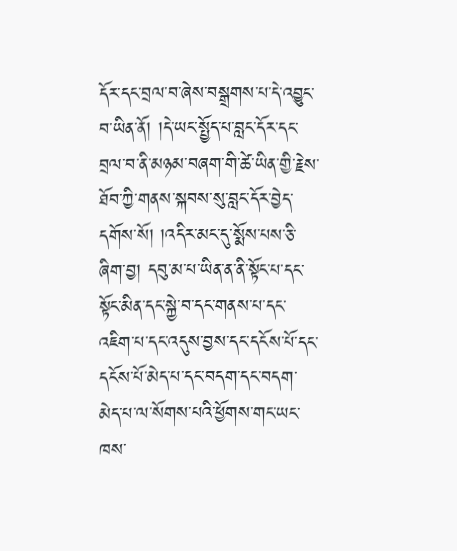དོར་དང་བྲལ་བ་ཞེས་བསྒྲགས་པ་དེ་འབྱུང་བ་ཡིན་ནོ། །དེ་ཡང་སྤྱོད་པ་བླང་དོར་དང་བྲལ་བ་ནི་མཉམ་བཞག་གི་ཚེ་ཡིན་གྱི་རྗེས་ཐོབ་ཀྱི་གནས་སྐབས་སུ་བླང་དོར་བྱེད་དགོས་སོ། །འདིར་མང་དུ་སྨོས་པས་ཅི་ཞིག་བྱ། དབུ་མ་པ་ཡིན་ན་ནི་སྟོང་པ་དང་སྟོང་མིན་དང་སྐྱེ་བ་དང་གནས་པ་དང་འཇིག་པ་དང་འདུས་བྱས་དང་དངོས་པོ་དང་དངོས་པོ་མེད་པ་དང་བདག་དང་བདག་མེད་པ་ལ་སོགས་པའི་ཕྱོགས་གང་ཡང་ཁས་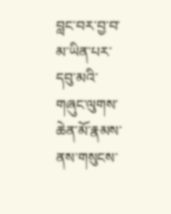བླང་བར་བྱ་བ་མ་ཡིན་པར་དབུ་མའི་གཞུང་ལུགས་ཆེན་མོ་རྣམས་ནས་གསུངས་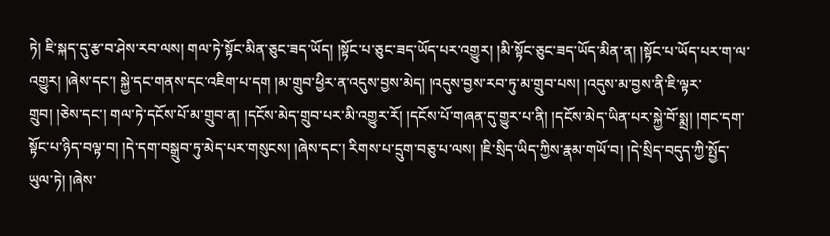ཏེ། ཇི་སྐད་དུ་རྩ་བ་ཤེས་རབ་ལས། གལ་ཏེ་སྟོང་མིན་ཅུང་ཟད་ཡོད། །སྟོང་པ་ཅུང་ཟད་ཡོད་པར་འགྱུར། །མི་སྟོང་ཅུང་ཟད་ཡོད་མིན་ན། །སྟོང་པ་ཡོད་པར་ག་ལ་འགྱུར། །ཞེས་དང་། སྐྱེ་དང་གནས་དང་འཇིག་པ་དག །མ་གྲུབ་ཕྱིར་ན་འདུས་བྱས་མེད། །འདུས་བྱས་རབ་ཏུ་མ་གྲུབ་པས། །འདུས་མ་བྱས་ནི་ཇི་ལྟར་གྲུབ། །ཅེས་དང་། གལ་ཏེ་དངོས་པོ་མ་གྲུབ་ན། །དངོས་མེད་གྲུབ་པར་མི་འགྱུར་རོ། །དངོས་པོ་གཞན་དུ་གྱུར་པ་ནི། །དངོས་མེད་ཡིན་པར་སྐྱེ་བོ་སྨྲ། །གང་དག་སྟོང་པ་ཉིད་བལྟ་བ། །དེ་དག་བསྒྲུབ་ཏུ་མེད་པར་གསུངས། །ཞེས་དང་། རིགས་པ་དྲུག་བཅུ་པ་ལས། །ཇི་སྲིད་ཡིད་ཀྱིས་རྣམ་གཡོ་བ། །དེ་སྲིད་བདུད་ཀྱི་སྤྱོད་ཡུལ་ཏེ། །ཞེས་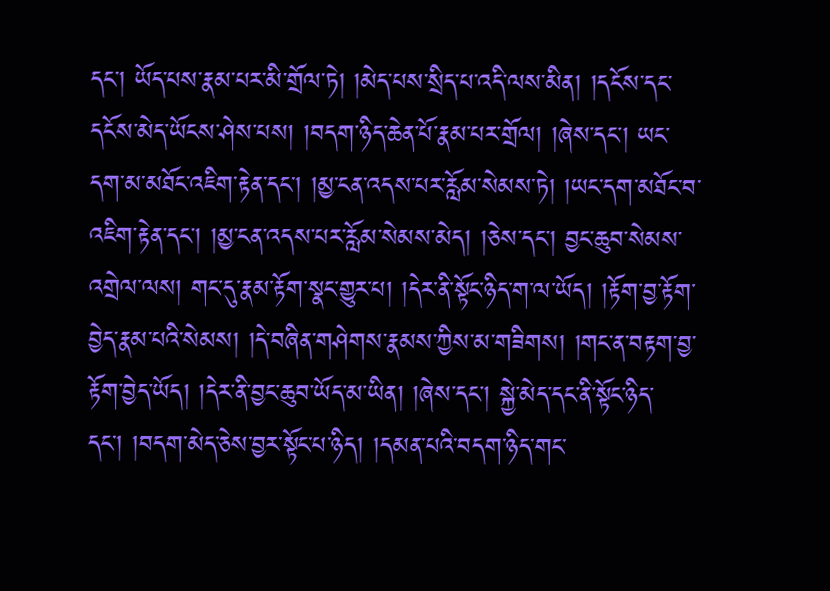དང་། ཡོད་པས་རྣམ་པར་མི་གྲོལ་ཏེ། །མེད་པས་སྲིད་པ་འདི་ལས་མིན། །དངོས་དང་དངོས་མེད་ཡོངས་ཤེས་པས། །བདག་ཉིད་ཆེན་པོ་རྣམ་པར་གྲོལ། །ཞེས་དང་། ཡང་དག་མ་མཐོང་འཇིག་རྟེན་དང་། །མྱ་ངན་འདས་པར་རློམ་སེམས་ཏེ། །ཡང་དག་མཐོང་བ་འཇིག་རྟེན་དང་། །མྱ་ངན་འདས་པར་རློམ་སེམས་མེད། །ཅེས་དང་། བྱང་ཆུབ་སེམས་འགྲེལ་ལས། གང་དུ་རྣམ་རྟོག་སྣང་གྱུར་པ། །དེར་ནི་སྟོང་ཉིད་ག་ལ་ཡོད། །རྟོག་བྱ་རྟོག་བྱེད་རྣམ་པའི་སེམས། །དེ་བཞིན་གཤེགས་རྣམས་ཀྱིས་མ་གཟིགས། །གང་ན་བརྟག་བྱ་རྟོག་བྱེད་ཡོད། །དེར་ནི་བྱང་ཆུབ་ཡོད་མ་ཡིན། །ཞེས་དང་། སྐྱེ་མེད་དང་ནི་སྟོང་ཉིད་དང་། །བདག་མེད་ཅེས་བྱར་སྟོང་པ་ཉིད། །དམན་པའི་བདག་ཉིད་གང་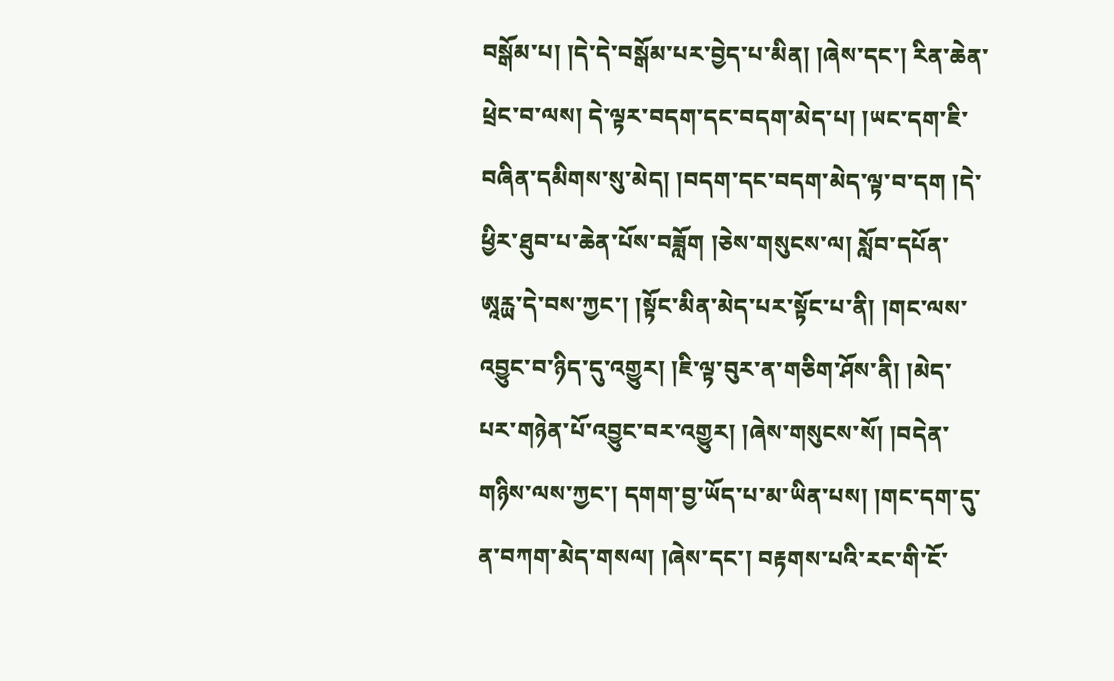བསྒོམ་པ། །དེ་དེ་བསྒོམ་པར་བྱེད་པ་མིན། །ཞེས་དང་། རིན་ཆེན་ཕྲེང་བ་ལས། དེ་ལྟར་བདག་དང་བདག་མེད་པ། །ཡང་དག་ཇི་བཞིན་དམིགས་སུ་མེད། །བདག་དང་བདག་མེད་ལྟ་བ་དག །དེ་ཕྱིར་ཐུབ་པ་ཆེན་པོས་བཟློག །ཅེས་གསུངས་ལ། སློབ་དཔོན་ཨཱརྻ་དེ་བས་ཀྱང་། །སྟོང་མིན་མེད་པར་སྟོང་པ་ནི། །གང་ལས་འབྱུང་བ་ཉིད་དུ་འགྱུར། །ཇི་ལྟ་བུར་ན་གཅིག་ཤོས་ནི། །མེད་པར་གཉེན་པོ་འབྱུང་བར་འགྱུར། །ཞེས་གསུངས་སོ། །བདེན་གཉིས་ལས་ཀྱང་། དགག་བྱ་ཡོད་པ་མ་ཡིན་པས། །གང་དག་དུ་ན་བཀག་མེད་གསལ། །ཞེས་དང་། བརྟགས་པའི་རང་གི་ངོ་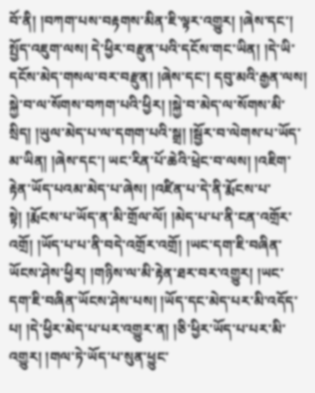བོ་ནི། །བཀག་པས་བརྟགས་མིན་ཇི་ལྟར་འགྱུར། །ཞེས་དང་། སྤྱོད་འཇུག་ལས། དེ་ཕྱིར་བརྫུན་པའི་དངོས་གང་ཡིན། །དེ་ཡི་དངོས་མེད་གསལ་བར་བརྫུན། །ཞེས་དང་། དབུ་མའི་རྒྱན་ལས། སྐྱེ་བ་ལ་སོགས་བཀག་པའི་ཕྱིར། །སྐྱེ་བ་མེད་ལ་སོགས་མི་སྲིད། །ཡུལ་མེད་པ་ལ་དགག་པའི་སྒྲ། །སྦྱོར་བ་ལེགས་པ་ཡོད་མ་ཡིན། །ཞེས་དང་། ཡང་རིན་པོ་ཆེའི་ཕྲེང་བ་ལས། །འཇིག་རྟེན་ཡོད་པའམ་མེད་པ་ཞེས། །འཛིན་པ་དེ་ནི་རྨོངས་པ་སྟེ། །རྨོངས་པ་ཡོད་ན་མི་གྲོལ་ལོ། །མེད་པ་པ་ནི་ངན་འགྲོར་འགྲོ། །ཡོད་པ་པ་ནི་བདེ་འགྲོར་འགྲོ། །ཡང་དག་ཇི་བཞིན་ཡོངས་ཤེས་ཕྱིར། །གཉིས་ལ་མི་རྟེན་ཐར་བར་འགྱུར། །ཡང་དག་ཇི་བཞིན་ཡོངས་ཤེས་པས། །ཡོད་དང་མེད་པར་མི་འདོད་པ། །དེ་ཕྱིར་མེད་པ་པར་འགྱུར་ན། །ཅི་ཕྱིར་ཡོད་པ་པར་མི་འགྱུར། །གལ་ཏེ་ཡོད་པ་སུན་ཕྱུང་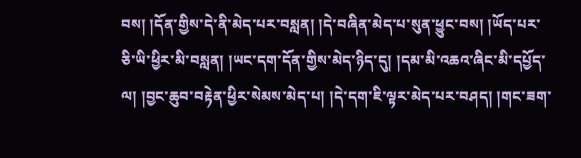བས། །དོན་གྱིས་དེ་ནི་མེད་པར་བསླན། །དེ་བཞིན་མེད་པ་སུན་ཕྱུང་བས། །ཡོད་པར་ཅི་ཡི་ཕྱིར་མི་བསླན། །ཡང་དག་དོན་གྱིས་མེད་ཉིད་དུ། །དམ་མི་འཆའ་ཞིང་མི་དཔྱོད་ལ། །བྱང་ཆུབ་བརྟེན་ཕྱིར་སེམས་མེད་པ། །དེ་དག་ཇི་ལྟར་མེད་པར་བཤད། །གང་ཟག་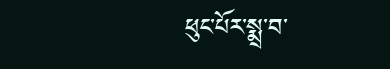ཕུང་པོར་སྨྲ་བ་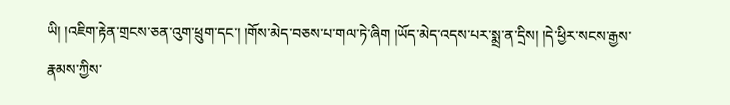ཡི། །འཇིག་རྟེན་གྲངས་ཅན་འུག་ཕྲུག་དང་། །གོས་མེད་བཅས་པ་གལ་ཏེ་ཞིག །ཡོད་མེད་འདས་པར་སྨྲ་ན་དྲིས། །དེ་ཕྱིར་སངས་རྒྱས་རྣམས་ཀྱིས་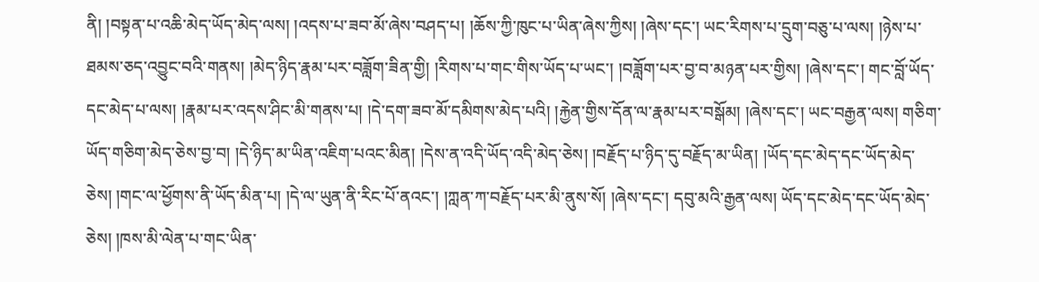ནི། །བསྟན་པ་འཆི་མེད་ཡོད་མེད་ལས། །འདས་པ་ཟབ་མོ་ཞེས་བཤད་པ། །ཆོས་ཀྱི་ཁུང་པ་ཡིན་ཞེས་ཀྱིས། །ཞེས་དང་། ཡང་རིགས་པ་དྲུག་བཅུ་པ་ལས། །ཉེས་པ་ཐམས་ཅད་འབྱུང་བའི་གནས། །མེད་ཉིད་རྣམ་པར་བཟློག་ཟིན་གྱི། །རིགས་པ་གང་གིས་ཡོད་པ་ཡང་། །བཟློག་པར་བྱ་བ་མཉན་པར་གྱིས། །ཞེས་དང་། གང་བློ་ཡོད་དང་མེད་པ་ལས། །རྣམ་པར་འདས་ཤིང་མི་གནས་པ། །དེ་དག་ཟབ་མོ་དམིགས་མེད་པའི། །རྐྱེན་གྱིས་དོན་ལ་རྣམ་པར་བསྒོམ། །ཞེས་དང་། ཡང་བརྒྱན་ལས། གཅིག་ཡོད་གཅིག་མེད་ཅེས་བྱ་བ། །དེ་ཉིད་མ་ཡིན་འཇིག་པའང་མིན། །དེས་ན་འདི་ཡོད་འདི་མེད་ཅེས། །བརྗོད་པ་ཉིད་དུ་བརྗོད་མ་ཡིན། །ཡོད་དང་མེད་དང་ཡོད་མེད་ཅེས། །གང་ལ་ཕྱོགས་ནི་ཡོད་མིན་པ། །དེ་ལ་ཡུན་ནི་རིང་པོ་ནའང་། །ཀླན་ཀ་བརྗོད་པར་མི་ནུས་སོ། །ཞེས་དང་། དབུ་མའི་རྒྱན་ལས། ཡོད་དང་མེད་དང་ཡོད་མེད་ཅེས། །ཁས་མི་ལེན་པ་གང་ཡིན་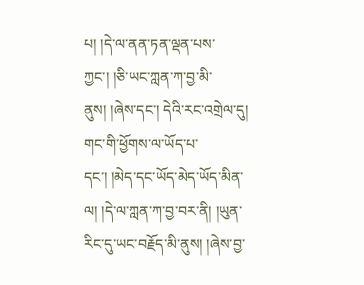པ། །དེ་ལ་ནན་ཏན་ལྡན་པས་ཀྱང་། །ཅི་ཡང་ཀླན་ཀ་བྱ་མི་ནུས། །ཞེས་དང་། དེའི་རང་འགྲེལ་དུ། གང་གི་ཕྱོགས་ལ་ཡོད་པ་དང་། །མེད་དང་ཡོད་མེད་ཡོད་མིན་ལ། །དེ་ལ་ཀླན་ཀ་བྱ་བར་ནི། །ཡུན་རིང་དུ་ཡང་བརྗོད་མི་ནུས། །ཞེས་བྱ་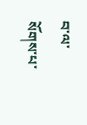བ་ལ་སོགས་པ་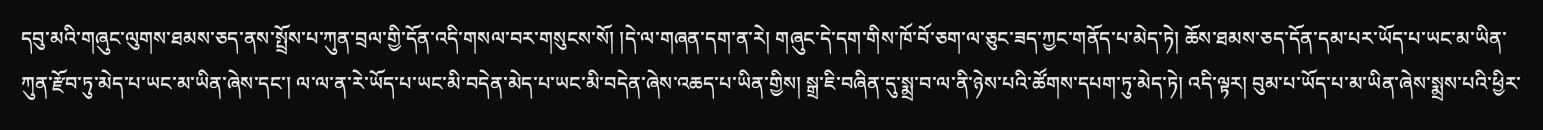དབུ་མའི་གཞུང་ལུགས་ཐམས་ཅད་ནས་སྤྲོས་པ་ཀུན་བྲལ་གྱི་དོན་འདི་གསལ་བར་གསུངས་སོ། །དེ་ལ་གཞན་དག་ན་རེ། གཞུང་དེ་དག་གིས་ཁོ་བོ་ཅག་ལ་ཅུང་ཟད་ཀྱང་གནོད་པ་མེད་ཏེ། ཆོས་ཐམས་ཅད་དོན་དམ་པར་ཡོད་པ་ཡང་མ་ཡིན་ཀུན་རྫོབ་ཏུ་མེད་པ་ཡང་མ་ཡིན་ཞེས་དང་། ལ་ལ་ན་རེ་ཡོད་པ་ཡང་མི་བདེན་མེད་པ་ཡང་མི་བདེན་ཞེས་འཆད་པ་ཡིན་གྱིས། སྒྲ་ཇི་བཞིན་དུ་སྨྲ་བ་ལ་ནི་ཉེས་པའི་ཚོགས་དཔག་ཏུ་མེད་ཏེ། འདི་ལྟར། བུམ་པ་ཡོད་པ་མ་ཡིན་ཞེས་སྨྲས་པའི་ཕྱིར་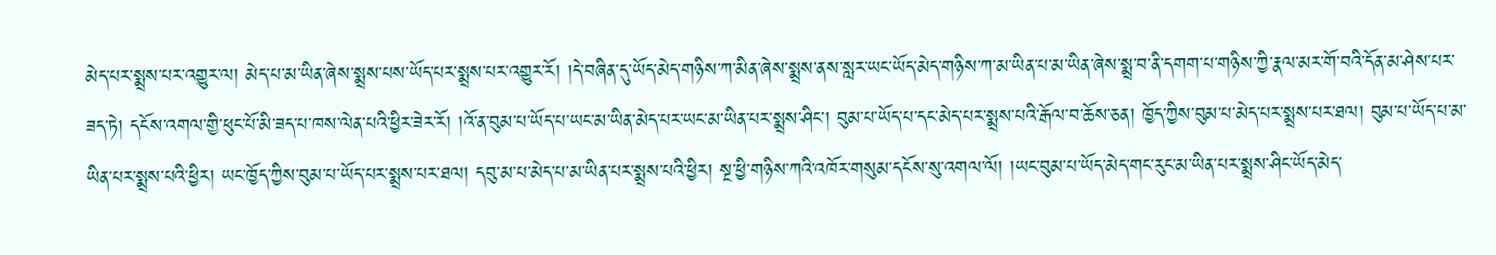མེད་པར་སྨྲས་པར་འགྱུར་ལ། མེད་པ་མ་ཡིན་ཞེས་སྨྲས་པས་ཡོད་པར་སྨྲས་པར་འགྱུར་རོ། །དེ་བཞིན་དུ་ཡོད་མེད་གཉིས་ཀ་མིན་ཞེས་སྨྲས་ནས་སླར་ཡང་ཡོད་མེད་གཉིས་ཀ་མ་ཡིན་པ་མ་ཡིན་ཞེས་སྨྲ་བ་ནི་དགག་པ་གཉིས་ཀྱི་རྣལ་མར་གོ་བའི་དོན་མ་ཤེས་པར་ཟད་ཏེ། དངོས་འགལ་གྱི་ཕུང་པོ་མི་ཟད་པ་ཁས་ལེན་པའི་ཕྱིར་ཟེར་རོ། །འོ་ན་བུམ་པ་ཡོད་པ་ཡང་མ་ཡིན་མེད་པར་ཡང་མ་ཡིན་པར་སྨྲས་ཤིང་། བུམ་པ་ཡོད་པ་དང་མེད་པར་སྨྲས་པའི་རྒོལ་བ་ཆོས་ཅན། ཁྱོད་ཀྱིས་བུམ་པ་མེད་པར་སྨྲས་པར་ཐལ། བུམ་པ་ཡོད་པ་མ་ཡིན་པར་སྨྲས་པའི་ཕྱིར། ཡང་ཁྱོད་ཀྱིས་བུམ་པ་ཡོད་པར་སྨྲས་པར་ཐལ། དབུ་མ་པ་མེད་པ་མ་ཡིན་པར་སྨྲས་པའི་ཕྱིར། སྔ་ཕྱི་གཉིས་ཀའི་འཁོར་གསུམ་དངོས་སུ་འགལ་ལོ། །ཡང་བུམ་པ་ཡོད་མེད་གང་རུང་མ་ཡིན་པར་སྨྲས་ཤིང་ཡོད་མེད་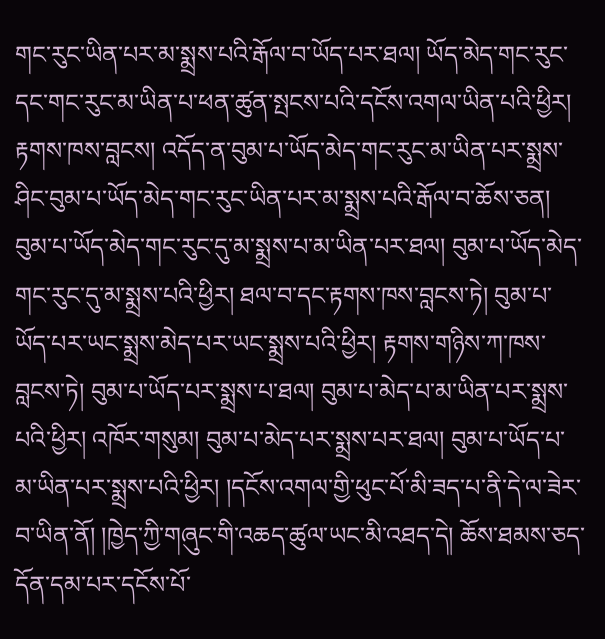གང་རུང་ཡིན་པར་མ་སྨྲས་པའི་རྒོལ་བ་ཡོད་པར་ཐལ། ཡོད་མེད་གང་རུང་དང་གང་རུང་མ་ཡིན་པ་ཕན་ཚུན་སྤངས་པའི་དངོས་འགལ་ཡིན་པའི་ཕྱིར། རྟགས་ཁས་བླངས། འདོད་ན་བུམ་པ་ཡོད་མེད་གང་རུང་མ་ཡིན་པར་སྨྲས་ཤིང་བུམ་པ་ཡོད་མེད་གང་རུང་ཡིན་པར་མ་སྨྲས་པའི་རྒོལ་བ་ཆོས་ཅན། བུམ་པ་ཡོད་མེད་གང་རུང་དུ་མ་སྨྲས་པ་མ་ཡིན་པར་ཐལ། བུམ་པ་ཡོད་མེད་གང་རུང་དུ་མ་སྨྲས་པའི་ཕྱིར། ཐལ་བ་དང་རྟགས་ཁས་བླངས་ཏེ། བུམ་པ་ཡོད་པར་ཡང་སྨྲས་མེད་པར་ཡང་སྨྲས་པའི་ཕྱིར། རྟགས་གཉིས་ཀ་ཁས་བླངས་ཏེ། བུམ་པ་ཡོད་པར་སྨྲས་པ་ཐལ། བུམ་པ་མེད་པ་མ་ཡིན་པར་སྨྲས་པའི་ཕྱིར། འཁོར་གསུམ། བུམ་པ་མེད་པར་སྨྲས་པར་ཐལ། བུམ་པ་ཡོད་པ་མ་ཡིན་པར་སྨྲས་པའི་ཕྱིར། །དངོས་འགལ་གྱི་ཕུང་པོ་མི་ཟད་པ་ནི་དེ་ལ་ཟེར་བ་ཡིན་ནོ། །ཁྱེད་ཀྱི་གཞུང་གི་འཆད་ཚུལ་ཡང་མི་འཐད་དེ། ཆོས་ཐམས་ཅད་དོན་དམ་པར་དངོས་པོ་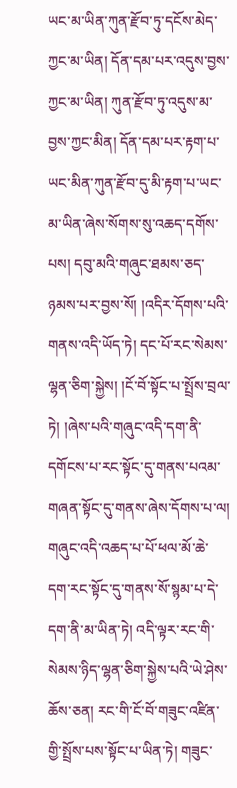ཡང་མ་ཡིན་ཀུན་རྫོབ་ཏུ་དངོས་མེད་ཀྱང་མ་ཡིན། དོན་དམ་པར་འདུས་བྱས་ཀྱང་མ་ཡིན། ཀུན་རྫོབ་ཏུ་འདུས་མ་བྱས་ཀྱང་མིན། དོན་དམ་པར་རྟག་པ་ཡང་མིན་ཀུན་རྫོབ་དུ་མི་རྟག་པ་ཡང་མ་ཡིན་ཞེས་སོགས་སུ་འཆད་དགོས་པས། དབུ་མའི་གཞུང་ཐམས་ཅད་ཉམས་པར་བྱས་སོ། །འདིར་དོགས་པའི་གནས་འདི་ཡོད་ཏེ། དང་པོ་རང་སེམས་ལྷན་ཅིག་སྐྱེས། །ངོ་བོ་སྟོང་པ་སྤྲོས་བྲལ་ཏེ། །ཞེས་པའི་གཞུང་འདི་དག་ནི་དགོངས་པ་རང་སྟོང་དུ་གནས་པའམ་གཞན་སྟོང་དུ་གནས་ཞེས་དོགས་པ་ལ། གཞུང་འདི་འཆད་པ་པོ་ཕལ་མོ་ཆེ་དག་རང་སྟོང་དུ་གནས་སོ་སྙམ་པ་དེ་དག་ནི་མ་ཡིན་ཏེ། འདི་ལྟར་རང་གི་སེམས་ཉིད་ལྷན་ཅིག་སྐྱེས་པའི་ཡེ་ཤེས་ཆོས་ཅན། རང་གི་ངོ་བོ་གཟུང་འཛིན་གྱི་སྤྲོས་པས་སྟོང་པ་ཡིན་ཏེ། གཟུང་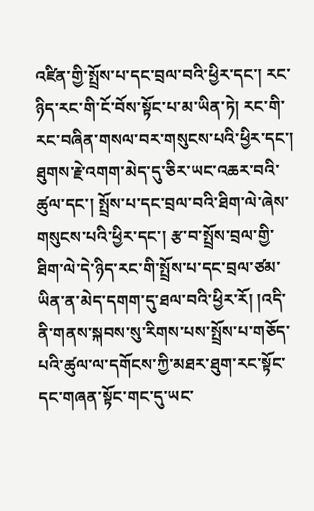འཛིན་གྱི་སྤྲོས་པ་དང་བྲལ་བའི་ཕྱིར་དང་། རང་ཉིད་རང་གི་ངོ་བོས་སྟོང་པ་མ་ཡིན་ཏེ། རང་གི་རང་བཞིན་གསལ་བར་གསུངས་པའི་ཕྱིར་དང་། ཐུགས་རྗེ་འགག་མེད་དུ་ཅིར་ཡང་འཆར་བའི་ཚུལ་དང་། སྤྲོས་པ་དང་བྲལ་བའི་ཐིག་ལེ་ཞེས་གསུངས་པའི་ཕྱིར་དང་། རྩ་བ་སྤྲོས་བྲལ་གྱི་ཐིག་ལེ་དེ་ཉིད་རང་གི་སྤྲོས་པ་དང་བྲལ་ཙམ་ཡིན་ན་མེད་དགག་དུ་ཐལ་བའི་ཕྱིར་རོ། །འདི་ནི་གནས་སྐབས་སུ་རིགས་པས་སྤྲོས་པ་གཅོད་པའི་ཚུལ་ལ་དགོངས་ཀྱི་མཐར་ཐུག་རང་སྟོང་དང་གཞན་སྟོང་གང་དུ་ཡང་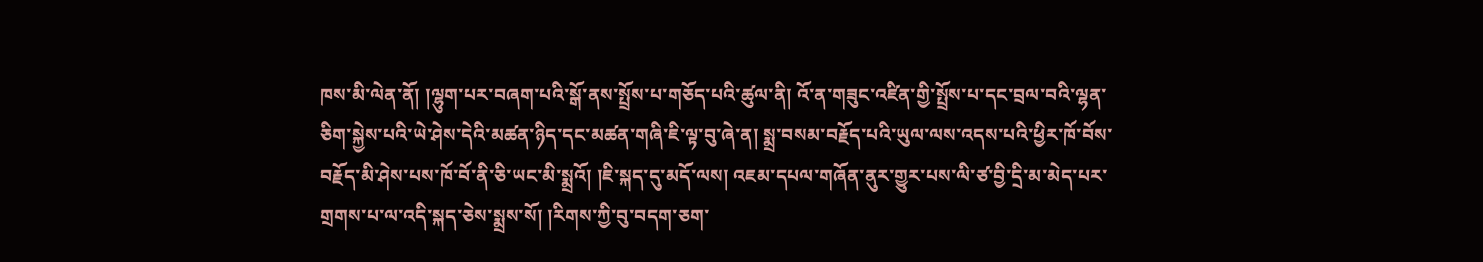ཁས་མི་ལེན་ནོ། །ལྷུག་པར་བཞག་པའི་སྒོ་ནས་སྤྲོས་པ་གཅོད་པའི་ཚུལ་ནི། འོ་ན་གཟུང་འཛིན་གྱི་སྤྲོས་པ་དང་བྲལ་བའི་ལྷན་ཅིག་སྐྱེས་པའི་ཡེ་ཤེས་དེའི་མཚན་ཉིད་དང་མཚན་གཞི་ཇི་ལྟ་བུ་ཞེ་ན། སྨྲ་བསམ་བརྗོད་པའི་ཡུལ་ལས་འདས་པའི་ཕྱིར་ཁོ་བོས་བརྗོད་མི་ཤེས་པས་ཁོ་བོ་ནི་ཅི་ཡང་མི་སྨྲའོ། །ཇི་སྐད་དུ་མདོ་ལས། འཇམ་དཔལ་གཞོན་ནུར་གྱུར་པས་ལི་ཙ་བྱི་དྲི་མ་མེད་པར་གྲགས་པ་ལ་འདི་སྐད་ཅེས་སྨྲས་སོ། །རིགས་ཀྱི་བུ་བདག་ཅག་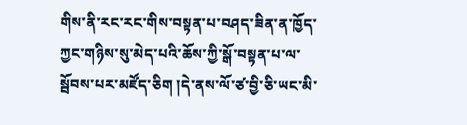གིས་ནི་རང་རང་གིས་བསྟན་པ་བཤད་ཟིན་ན་ཁྱོད་ཀྱང་གཉིས་སུ་མེད་པའི་ཆོས་ཀྱི་སྒོ་བསྟན་པ་ལ་སྦོབས་པར་མཛོད་ཅིག །དེ་ནས་ལོ་ཙ་བྱི་ཅི་ཡང་མི་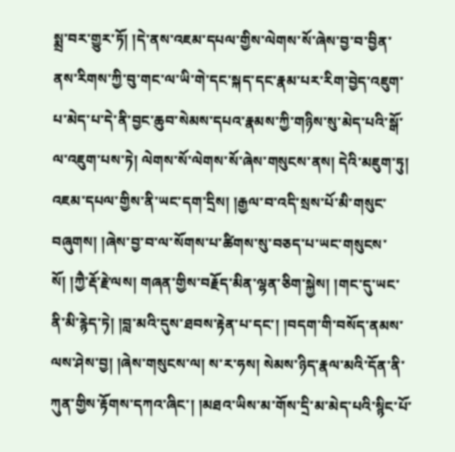སྨྲ་བར་གྱུར་ཏོ། །དེ་ནས་འཇམ་དཔལ་གྱིས་ལེགས་སོ་ཞེས་བྱ་བ་བྱིན་ནས་རིགས་ཀྱི་བུ་གང་ལ་ཡི་གེ་དང་སྐད་དང་རྣམ་པར་རིག་བྱེད་འཇུག་པ་མེད་པ་དེ་ནི་བྱང་ཆུབ་སེམས་དཔའ་རྣམས་ཀྱི་གཉིས་སུ་མེད་པའི་སྒོ་ལ་འཇུག་པས་ཏེ། ལེགས་སོ་ལེགས་སོ་ཞེས་གསུངས་ནས། དེའི་མཇུག་ཏུ། འཇམ་དཔལ་གྱིས་ནི་ཡང་དག་དྲིས། །རྒྱལ་བ་འདི་སྲས་པོ་མི་གསུང་བཞུགས། །ཞེས་བྱ་བ་ལ་སོགས་པ་ཚིགས་སུ་བཅད་པ་ཡང་གསུངས་སོ། །ཀྱཻ་རྡོ་རྗེ་ལས། གཞན་གྱིས་བརྗོད་མིན་ལྷན་ཅིག་སྐྱེས། །གང་དུ་ཡང་ནི་མི་རྙེད་ཏེ། །བླ་མའི་དུས་ཐབས་རྟེན་པ་དང་། །བདག་གི་བསོད་ནམས་ལས་ཤེས་བྱ། །ཞེས་གསུངས་ལ། ས་ར་ཧས། སེམས་ཉིད་རྣལ་མའི་དོན་ནི་ཀུན་གྱིས་རྟོགས་དཀའ་ཞིང་། །མཐའ་ཡིས་མ་གོས་དྲི་མ་མེད་པའི་སྙིང་པོ་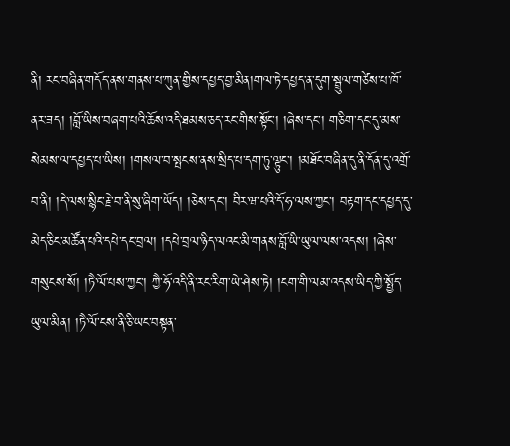ནི། རང་བཞིན་གདོད་ནས་གནས་པ་ཀུན་གྱིས་དཔྱད་བྱ་མིན།གལ་ཏེ་དཔྱད་ན་དུག་སྦྲུལ་གཙེས་པ་ཁོ་ནར་ཟད། །བློ་ཡིས་བཞག་པའི་ཆོས་འདི་ཐམས་ཅད་རང་གིས་སྟོང་། །ཞེས་དང་། གཅིག་དང་དུ་མས་སེམས་ལ་དཔྱད་པ་ཡིས། །གསལ་བ་སྤངས་ནས་སྲིད་པ་དག་ཏུ་ལྟུང་། །མཐོང་བཞིན་དུ་ནི་དོན་དུ་འགྲོ་བ་ནི། །དེ་ལས་སྙིང་རྗེ་བ་ནི་སུ་ཞིག་ཡོད། །ཅེས་དང་། བིར་ཝ་པའི་དོ་ཧ་ལས་ཀྱང་། བརྟག་དང་དཔྱད་དུ་མེད་ཅིང་མཚོན་པའི་དཔེ་དང་བྲལ། །དཔེ་བྲལ་ཉིད་ལའང་མི་གནས་བློ་ཡི་ཡུལ་ལས་འདས། །ཞེས་གསུངས་སོ། །ཏཻ་ལོ་པས་ཀྱང་། ཀྱཻ་ཧོ་འདི་ནི་རང་རིག་ཡེ་ཤེས་ཏེ། །ངག་གི་ལམ་འདས་ཡིད་ཀྱི་སྤྱོད་ཡུལ་མིན། །ཏཻ་ལོ་ངས་ནི་ཅི་ཡང་བསྟན་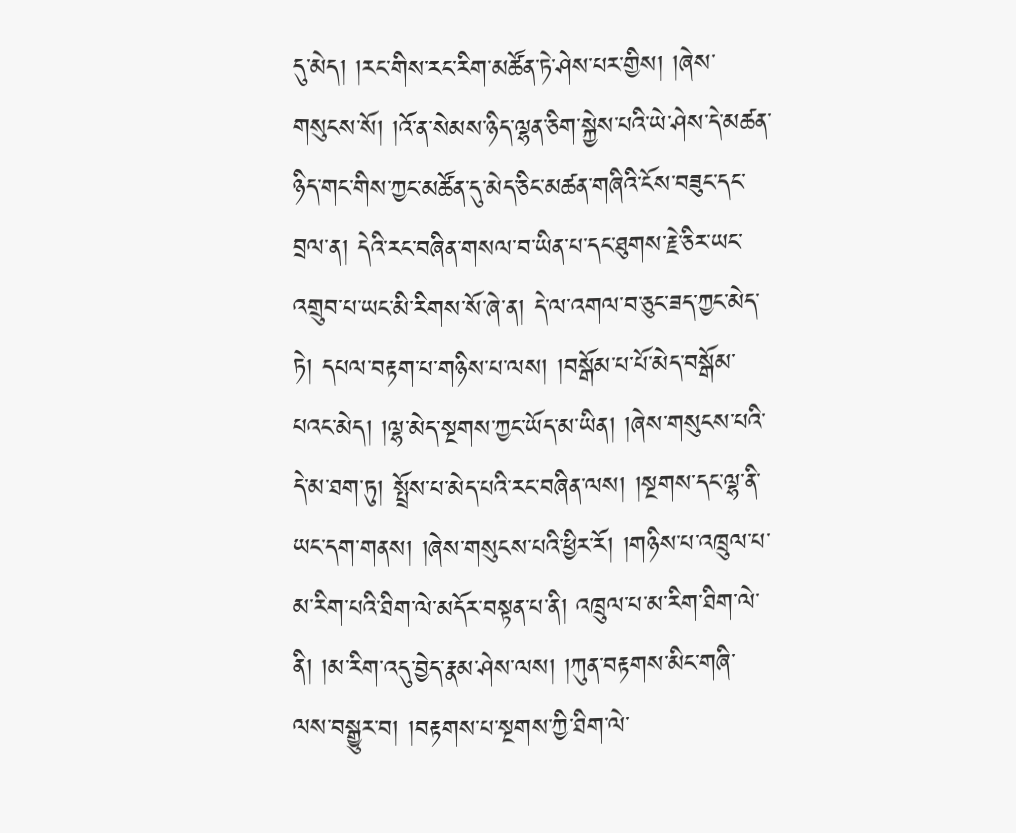དུ་མེད། །རང་གིས་རང་རིག་མཚོན་ཏེ་ཤེས་པར་གྱིས། །ཞེས་གསུངས་སོ། །འོ་ན་སེམས་ཉིད་ལྷན་ཅིག་སྐྱེས་པའི་ཡེ་ཤེས་དེ་མཚན་ཉིད་གང་གིས་ཀྱང་མཚོན་དུ་མེད་ཅིང་མཚན་གཞིའི་ངོས་བཟུང་དང་བྲལ་ན། དེའི་རང་བཞིན་གསལ་བ་ཡིན་པ་དང་ཐུགས་རྗེ་ཅིར་ཡང་འགྲུབ་པ་ཡང་མི་རིགས་སོ་ཞེ་ན། དེ་ལ་འགལ་བ་ཅུང་ཟད་ཀྱང་མེད་ཏེ། དཔལ་བརྟག་པ་གཉིས་པ་ལས། །བསྒོམ་པ་པོ་མེད་བསྒོམ་པའང་མེད། །ལྷ་མེད་སྔགས་ཀྱང་ཡོད་མ་ཡིན། །ཞེས་གསུངས་པའི་དེ་མ་ཐག་ཏུ། སྤྲོས་པ་མེད་པའི་རང་བཞིན་ལས། །སྔགས་དང་ལྷ་ནི་ཡང་དག་གནས། །ཞེས་གསུངས་པའི་ཕྱིར་རོ། །གཉིས་པ་འཁྲུལ་པ་མ་རིག་པའི་ཐིག་ལེ་མདོར་བསྟན་པ་ནི། འཁྲུལ་པ་མ་རིག་ཐིག་ལེ་ནི། །མ་རིག་འདུ་བྱེད་རྣམ་ཤེས་ལས། །ཀུན་བརྟགས་མིང་གཞི་ལས་བསྒྱུར་བ། །བརྟགས་པ་སྔགས་ཀྱི་ཐིག་ལེ་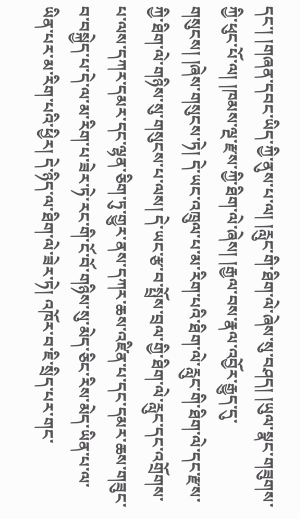དང་། །གཞན་དབང་ཡིད་ཀྱི་ནུས་པ་ལ། །རླུང་གི་ཐིག་ལེ་ཞེས་སུ་བཤད། །ཡུལ་སྣང་གཟུགས་ཀྱི་ཕུང་པོ་ལ། །ཁམས་ལྔ་རྫས་ཀྱི་ཐིག་ལེ་ཞེས། །རྒྱལ་བས་རྣལ་འབྱོར་རྒྱུད་དུ་གསུངས། །ཞེས་གསུངས་ཏེ། དེ་ཡང་འཁྲུལ་པ་མ་རིག་པའི་ཐིག་ལེ་རླུང་གི་ཐིག་ལེ་དང་རྫས་ཀྱི་ཐིག་ལེ་གཉིས་སུ་གསུངས་པ་ལས། དེ་ཡང་རྩ་བ་སྤྲོས་བྲལ་གྱི་ཐིག་ལེ་རླུང་དང་འགྲོགས་པ་ལས་དཀར་དམར་དང་ལྷན་ཅིག་ཏུ་གྱུར་ནས་དཀར་ཆས་འཛིན་པ་དང་དམར་ཆས་གཟུང་བ་བསྐྱེད་པ་དེ་ལ་མ་རིག་པ་ཟེར་ཏེ་རང་གི་ངོ་བོ་གཉིས་སུ་མེད་ཅིང་རིས་མེད་ཡིན་པ་ལ་ཡིན་པར་མ་རིག་པའི་ཕྱིར། དེ་ཉིད་ལ་ཐིག་ལེ་ཟེར་ཏེ། འཁོར་བ་ཇི་སྲིད་པར་གང་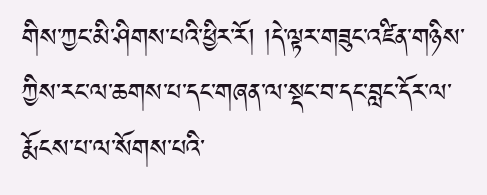གིས་ཀྱང་མི་ཤིགས་པའི་ཕྱིར་རོ། །དེ་ལྟར་གཟུང་འཛིན་གཉིས་ཀྱིས་རང་ལ་ཆགས་པ་དང་གཞན་ལ་སྡང་བ་དང་བླང་དོར་ལ་རྨོངས་པ་ལ་སོགས་པའི་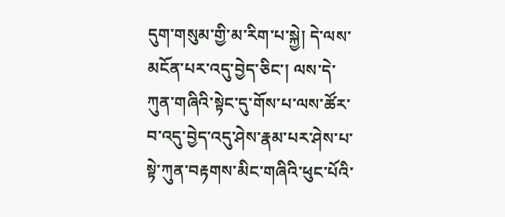དུག་གསུམ་གྱི་མ་རིག་པ་སྐྱེ། དེ་ལས་མངོན་པར་འདུ་བྱེད་ཅིང་། ལས་དེ་ཀུན་གཞིའི་སྟེང་དུ་གོས་པ་ལས་ཚོར་བ་འདུ་བྱེད་འདུ་ཤེས་རྣམ་པར་ཤེས་པ་སྟེ་ཀུན་བརྟགས་མིང་གཞིའི་ཕུང་པོའི་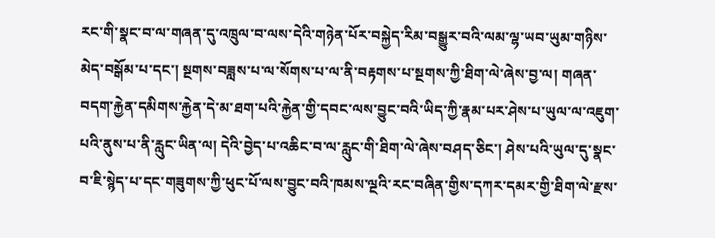རང་གི་སྣང་བ་ལ་གཞན་དུ་འཁྲུལ་བ་ལས་དེའི་གཉེན་པོར་བསྐྱེད་རིམ་བསྒྱུར་བའི་ལམ་ལྷ་ཡབ་ཡུམ་གཉིས་མེད་བསྒོམ་པ་དང་། སྔགས་བཟླས་པ་ལ་སོགས་པ་ལ་ནི་བརྟགས་པ་སྔགས་ཀྱི་ཐིག་ལེ་ཞེས་བྱ་ལ། གཞན་བདག་རྐྱེན་དམིགས་རྐྱེན་དེ་མ་ཐག་པའི་རྐྱེན་གྱི་དབང་ལས་བྱུང་བའི་ཡིད་ཀྱི་རྣམ་པར་ཤེས་པ་ཡུལ་ལ་འཇུག་པའི་ནུས་པ་ནི་རླུང་ཡིན་ལ། དེའི་བྱེད་པ་འཆིང་བ་ལ་རླུང་གི་ཐིག་ལེ་ཞེས་བཤད་ཅིང་། ཤེས་པའི་ཡུལ་དུ་སྣང་བ་ཇི་སྙེད་པ་དང་གཟུགས་ཀྱི་ཕུང་པོ་ལས་བྱུང་བའི་ཁམས་ལྔའི་རང་བཞིན་གྱིས་དཀར་དམར་གྱི་ཐིག་ལེ་རྫས་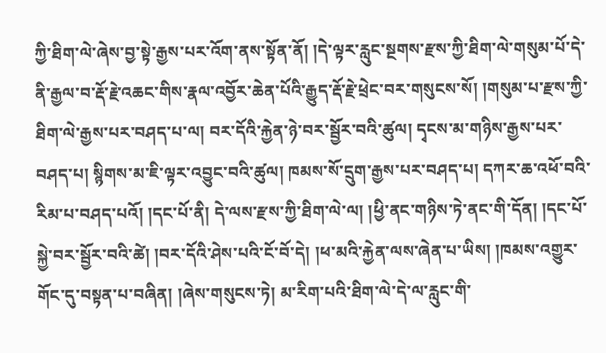ཀྱི་ཐིག་ལེ་ཞེས་བྱ་སྟེ་རྒྱས་པར་འོག་ནས་སྟོན་ནོ། །དེ་ལྟར་རླུང་སྔགས་རྫས་ཀྱི་ཐིག་ལེ་གསུམ་པོ་དེ་ནི་རྒྱལ་བ་རྡོ་རྗེ་འཆང་གིས་རྣལ་འབྱོར་ཆེན་པོའི་རྒྱུད་རྡོ་རྗེ་ཕྲེང་བར་གསུངས་སོ། །གསུམ་པ་རྫས་ཀྱི་ཐིག་ལེ་རྒྱས་པར་བཤད་པ་ལ། བར་དོའི་རྐྱེན་ཉེ་བར་སྦྱོར་བའི་ཚུལ། དྭངས་མ་གཉིས་རྒྱས་པར་བཤད་པ། སྙིགས་མ་ཇི་ལྟར་འབྱུང་བའི་ཚུལ། ཁམས་སོ་དྲུག་རྒྱས་པར་བཤད་པ། དཀར་ཆ་འཕོ་བའི་རིམ་པ་བཤད་པའོ། །དང་པོ་ནི། དེ་ལས་རྫས་ཀྱི་ཐིག་ལེ་ལ། །ཕྱི་ནང་གཉིས་ཏེ་ནང་གི་དོན། །དང་པོ་སྐྱེ་བར་སྦྱོར་བའི་ཚེ། །བར་དོའི་ཤེས་པའི་ངོ་བོ་དེ། །ཕ་མའི་རྐྱེན་ལས་ཞེན་པ་ཡིས། །ཁམས་འགྱུར་གོང་དུ་བསྟན་པ་བཞིན། །ཞེས་གསུངས་ཏེ། མ་རིག་པའི་ཐིག་ལེ་དེ་ལ་རླུང་གི་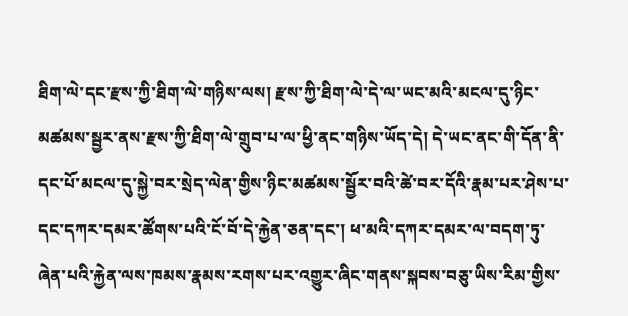ཐིག་ལེ་དང་རྫས་ཀྱི་ཐིག་ལེ་གཉིས་ལས། རྫས་ཀྱི་ཐིག་ལེ་དེ་ལ་ཡང་མའི་མངལ་དུ་ཉིང་མཚམས་སྦྱར་ནས་རྫས་ཀྱི་ཐིག་ལེ་གྲུབ་པ་ལ་ཕྱི་ནང་གཉིས་ཡོད་དེ། དེ་ཡང་ནང་གི་དོན་ནི་དང་པོ་མངལ་དུ་སྐྱེ་བར་སྲེད་ལེན་གྱིས་ཉིང་མཚམས་སྦྱོར་བའི་ཚེ་བར་དོའི་རྣམ་པར་ཤེས་པ་དང་དཀར་དམར་ཚོགས་པའི་ངོ་བོ་དེ་རྐྱེན་ཅན་དང་། ཕ་མའི་དཀར་དམར་ལ་བདག་ཏུ་ཞེན་པའི་རྐྱེན་ལས་ཁམས་རྣམས་རགས་པར་འགྱུར་ཞིང་གནས་སྐབས་བཅུ་ཡིས་རིམ་གྱིས་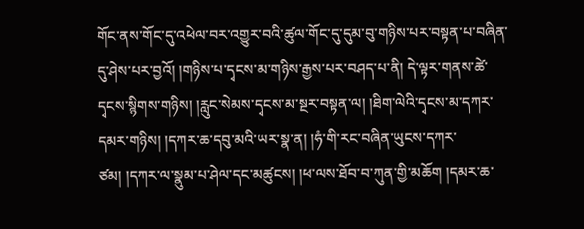གོང་ནས་གོང་དུ་འཕེལ་བར་འགྱུར་བའི་ཚུལ་གོང་དུ་དུམ་བུ་གཉིས་པར་བསྟན་པ་བཞིན་དུ་ཤེས་པར་བྱའོ། །གཉིས་པ་དྭངས་མ་གཉིས་རྒྱས་པར་བཤད་པ་ནི། དེ་ལྟར་གནས་ཚེ་དྭངས་སྙིགས་གཉིས། །རླུང་སེམས་དྭངས་མ་སྔར་བསྟན་ལ། །ཐིག་ལེའི་དྭངས་མ་དཀར་དམར་གཉིས། །དཀར་ཆ་དབུ་མའི་ཡར་སྣ་ན། །ཧཾ་གི་རང་བཞིན་ཡུངས་དཀར་ཙམ། །དཀར་ལ་སྣུམ་པ་ཤེལ་དང་མཚུངས། །ཕ་ལས་ཐོབ་བ་ཀུན་གྱི་མཆོག །དམར་ཆ་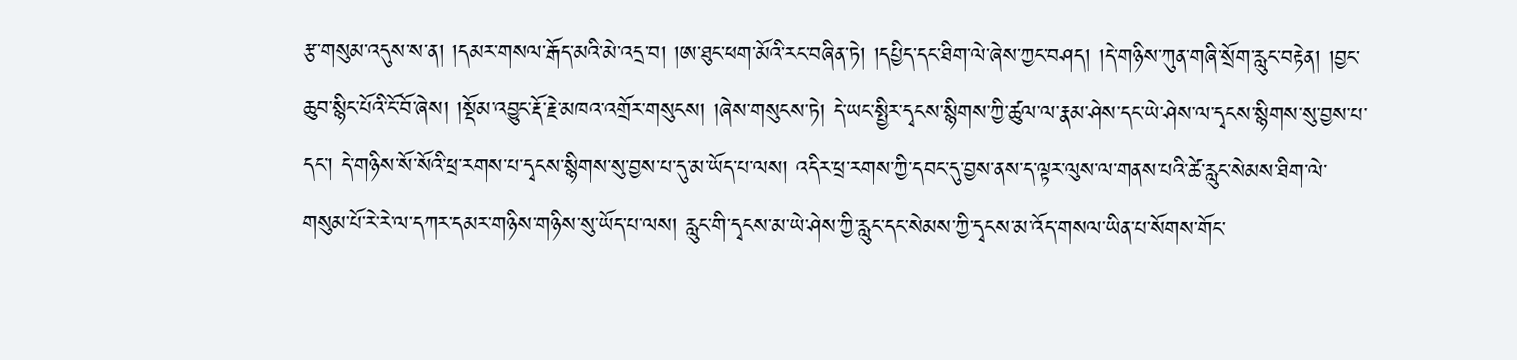རྩ་གསུམ་འདུས་ས་ན། །དམར་གསལ་རྒོད་མའི་མེ་འདྲ་བ། །ཨ་ཐུང་ཕག་མོའི་རང་བཞིན་ཏེ། །དཔྱིད་དང་ཐིག་ལེ་ཞེས་ཀྱང་བཤད། །དེ་གཉིས་ཀུན་གཞི་སྲོག་རླུང་བརྟེན། །བྱང་ཆུབ་སྙིང་པོའི་ངོ་བོ་ཞེས། །སྡོམ་འབྱུང་རྡོ་རྗེ་མཁའ་འགྲོར་གསུངས། །ཞེས་གསུངས་ཏེ། དེ་ཡང་སྤྱིར་དྭངས་སྙིགས་ཀྱི་ཚུལ་ལ་རྣམ་ཤེས་དང་ཡེ་ཤེས་ལ་དྭངས་སྙིགས་སུ་བྱས་པ་དང་། དེ་གཉིས་སོ་སོའི་ཕྲ་རགས་པ་དྭངས་སྙིགས་སུ་བྱས་པ་དུ་མ་ཡོད་པ་ལས། འདིར་ཕྲ་རགས་ཀྱི་དབང་དུ་བྱས་ནས་ད་ལྟར་ལུས་ལ་གནས་པའི་ཚེ་རླུང་སེམས་ཐིག་ལེ་གསུམ་པོ་རེ་རེ་ལ་དཀར་དམར་གཉིས་གཉིས་སུ་ཡོད་པ་ལས། རླུང་གི་དྭངས་མ་ཡེ་ཤེས་ཀྱི་རླུང་དང་སེམས་ཀྱི་དྭངས་མ་འོད་གསལ་ཡིན་པ་སོགས་གོང་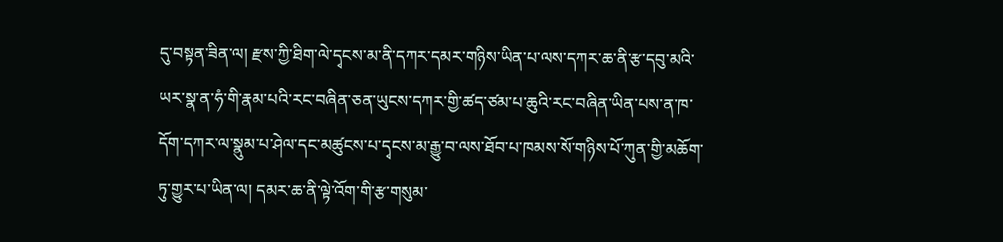དུ་བསྟན་ཟིན་ལ། རྫས་ཀྱི་ཐིག་ལེ་དྭངས་མ་ནི་དཀར་དམར་གཉིས་ཡིན་པ་ལས་དཀར་ཆ་ནི་རྩ་དབུ་མའི་ཡར་སྣ་ན་ཧཾ་གི་རྣམ་པའི་རང་བཞིན་ཅན་ཡུངས་དཀར་གྱི་ཚད་ཙམ་པ་ཆུའི་རང་བཞིན་ཡིན་པས་ན་ཁ་དོག་དཀར་ལ་སྣུམ་པ་ཤེལ་དང་མཚུངས་པ་དྭངས་མ་རྒྱུ་བ་ལས་ཐོབ་པ་ཁམས་སོ་གཉིས་པོ་ཀུན་གྱི་མཆོག་ཏུ་གྱུར་པ་ཡིན་ལ། དམར་ཆ་ནི་ལྟེ་འོག་གི་རྩ་གསུམ་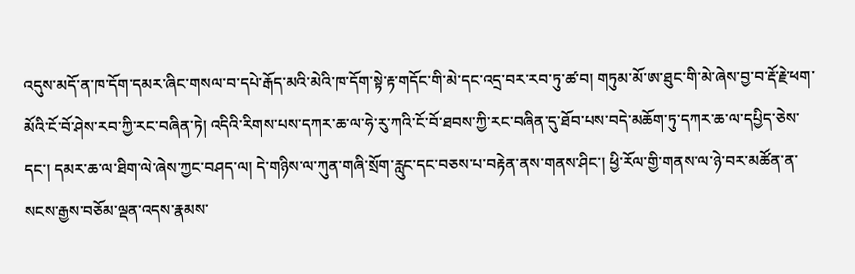འདུས་མདོ་ན་ཁ་དོག་དམར་ཞིང་གསལ་བ་དཔེ་རྒོད་མའི་མེའི་ཁ་དོག་སྟེ་རྟ་གདོང་གི་མེ་དང་འདྲ་བར་རབ་ཏུ་ཚ་བ། གཏུམ་མོ་ཨ་ཐུང་གི་མེ་ཞེས་བྱ་བ་རྡོ་རྗེ་ཕག་མོའི་ངོ་བོ་ཤེས་རབ་ཀྱི་རང་བཞིན་ཏེ། འདིའི་རིགས་པས་དཀར་ཆ་ལ་ཧེ་རུ་ཀའི་ངོ་བོ་ཐབས་ཀྱི་རང་བཞིན་དུ་ཐོབ་པས་བདེ་མཆོག་ཏུ་དཀར་ཆ་ལ་དཔྱིད་ཅེས་དང་། དམར་ཆ་ལ་ཐིག་ལེ་ཞེས་ཀྱང་བཤད་ལ། དེ་གཉིས་ལ་ཀུན་གཞི་སྲོག་རླུང་དང་བཅས་པ་བརྟེན་ནས་གནས་ཤིང་། ཕྱི་རོལ་གྱི་གནས་ལ་ཉེ་བར་མཚོན་ན་སངས་རྒྱས་བཅོམ་ལྡན་འདས་རྣམས་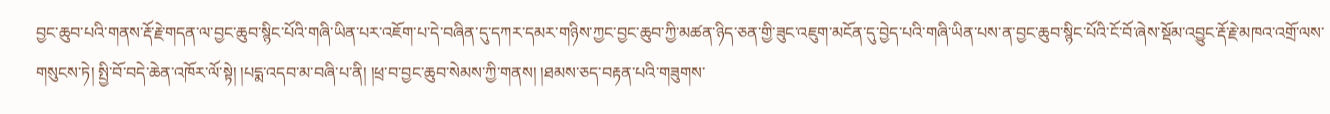བྱང་ཆུབ་པའི་གནས་རྡོ་རྗེ་གདན་ལ་བྱང་ཆུབ་སྙིང་པོའི་གཞི་ཡིན་པར་འཇོག་པ་དེ་བཞིན་དུ་དཀར་དམར་གཉིས་ཀྱང་བྱང་ཆུབ་ཀྱི་མཚན་ཉིད་ཅན་གྱི་ཟུང་འཇུག་མངོན་དུ་བྱེད་པའི་གཞི་ཡིན་པས་ན་བྱང་ཆུབ་སྙིང་པོའི་ངོ་བོ་ཞེས་སྡོམ་འབྱུང་རྡོ་རྗེ་མཁའ་འགྲོ་ལས་གསུངས་ཏེ། སྤྱི་བོ་བདེ་ཆེན་འཁོར་ལོ་སྟེ། །པདྨ་འདབ་མ་བཞི་པ་ནི། །ཕྲ་བ་བྱང་ཆུབ་སེམས་ཀྱི་གནས། །ཐམས་ཅད་བརྟན་པའི་གཟུགས་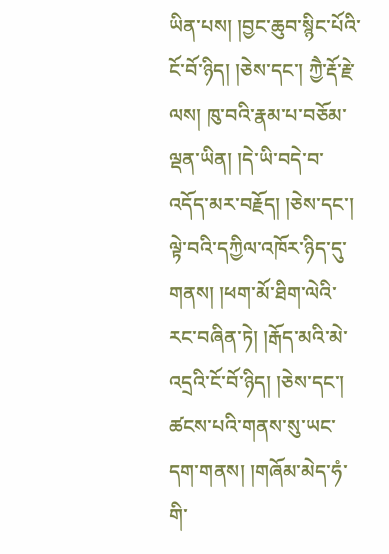ཡིན་པས། །བྱང་ཆུབ་སྙིང་པོའི་ངོ་བོ་ཉིད། །ཅེས་དང་། ཀྱཻ་རྡོ་རྗེ་ལས། ཁུ་བའི་རྣམ་པ་བཅོམ་ལྡན་ཡིན། །དེ་ཡི་བདེ་བ་འདོད་མར་བརྗོད། །ཅེས་དང་། ལྟེ་བའི་དཀྱིལ་འཁོར་ཉིད་དུ་གནས། །ཕག་མོ་ཐིག་ལེའི་རང་བཞིན་ཏེ། །རྒོད་མའི་མེ་འདྲའི་ངོ་བོ་ཉིད། །ཅེས་དང་། ཚངས་པའི་གནས་སུ་ཡང་དག་གནས། །གཞོམ་མེད་ཧཾ་གི་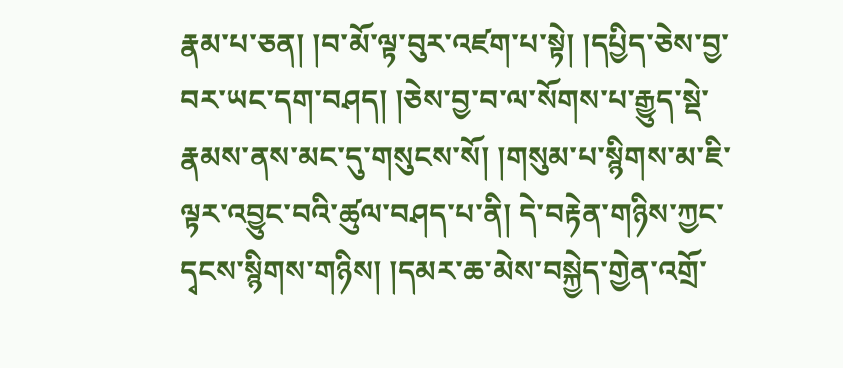རྣམ་པ་ཅན། །བ་མོ་ལྟ་བུར་འཛག་པ་སྟེ། །དཔྱིད་ཅེས་བྱ་བར་ཡང་དག་བཤད། །ཅེས་བྱ་བ་ལ་སོགས་པ་རྒྱུད་སྡེ་རྣམས་ནས་མང་དུ་གསུངས་སོ། །གསུམ་པ་སྙིགས་མ་ཇི་ལྟར་འབྱུང་བའི་ཚུལ་བཤད་པ་ནི། དེ་བརྟེན་གཉིས་ཀྱང་དྭངས་སྙིགས་གཉིས། །དམར་ཆ་མེས་བསྐྱེད་གྱེན་འགྲོ་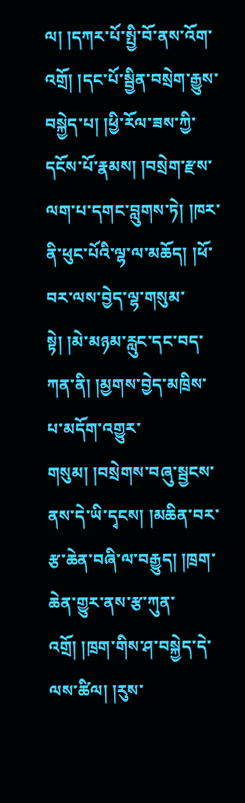ལ། །དཀར་པོ་སྤྱི་བོ་ནས་འོག་འགྲོ། །དང་པོ་སྦྱིན་བསྲེག་རྒྱུས་བསྐྱེད་པ། །ཕྱི་རོལ་ཟས་ཀྱི་དངོས་པོ་རྣམས། །བསྲེག་རྫས་ལག་པ་དགང་བླུགས་ཏེ། །ཁར་ནི་ཕུང་པོའི་ལྷ་ལ་མཆོད། །ཕོ་བར་ལས་བྱེད་ལྷ་གསུམ་སྟེ། །མེ་མཉམ་རླུང་དང་བད་ཀན་ནི། །མྱགས་བྱེད་མཁྲིས་པ་མདོག་འགྱུར་གསུམ། །བསྲེགས་བཞུ་སྦྱངས་ནས་དེ་ཡི་དྭངས། །མཆིན་བར་རྩ་ཆེན་བཞི་ལ་བརྒྱུད། །ཁྲག་ཆེན་གྱུར་ནས་རྩ་ཀུན་འགྲོ། །ཁྲག་གིས་ཤ་བསྐྱེད་དེ་ལས་ཚིལ། །རུས་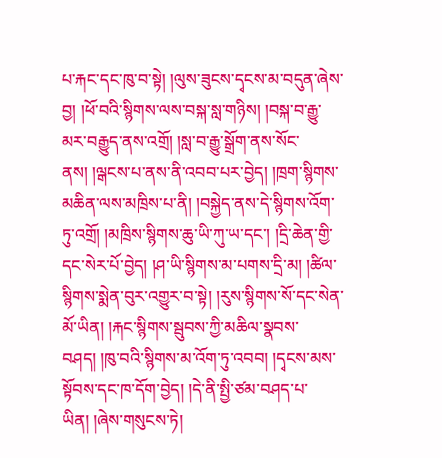པ་རྐང་དང་ཁུ་བ་སྟེ། །ལུས་ཟུངས་དྭངས་མ་བདུན་ཞེས་བྱ། །ཕོ་བའི་སྙིགས་ལས་བསྐ་སླ་གཉིས། །བསྐ་བ་རྒྱུ་མར་བརྒྱུད་ནས་འགྲོ། །སླ་བ་རྒྱུ་སྒྲོག་ནས་སོང་ནས། །ལྒངས་པ་ནས་ནི་འབབ་པར་བྱེད། །ཁྲག་སྙིགས་མཆིན་ལས་མཁྲིས་པ་ནི། །བསྐྱེད་ནས་དེ་སྙིགས་འོག་ཏུ་འགྲོ། །མཁྲིས་སྙིགས་ཆུ་ཡི་ཀུ་ཡ་དང་། །དྲི་ཆེན་གྱི་དང་སེར་པོ་བྱེད། །ཤ་ཡི་སྙིགས་མ་པགས་དྲི་མ། །ཚིལ་སྙིགས་སྨེན་བུར་འགྱུར་བ་སྟེ། །རུས་སྙིགས་སོ་དང་སེན་མོ་ཡིན། །རྐང་སྙིགས་སྦུབས་ཀྱི་མཆིལ་སྣབས་བཤད། །ཁུ་བའི་སྙིགས་མ་འོག་ཏུ་འབབ། །དྭངས་མས་སྟོབས་དང་ཁ་དོག་བྱེད། །དེ་ནི་སྤྱི་ཙམ་བཤད་པ་ཡིན། །ཞེས་གསུངས་ཏེ།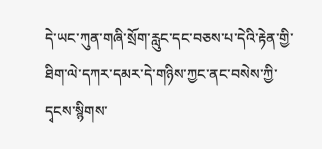དེ་ཡང་ཀུན་གཞི་སྲོག་རླུང་དང་བཅས་པ་དེའི་རྟེན་གྱི་ཐིག་ལེ་དཀར་དམར་དེ་གཉིས་ཀྱང་ནང་བསེས་ཀྱི་དྭངས་སྙིགས་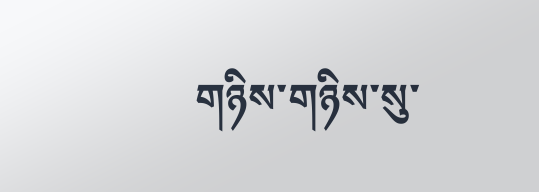གཉིས་གཉིས་སུ་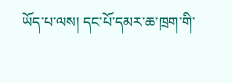ཡོད་པ་ལས། དང་པོ་དམར་ཆ་ཁྲག་གི་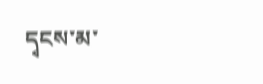དྭངས་མ་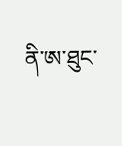ནི་ཨ་ཐུང་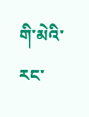གི་མེའི་རང་